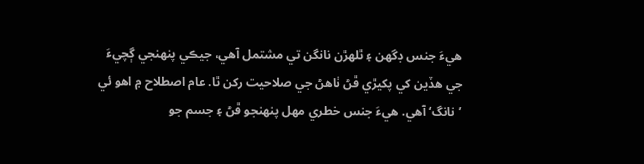هيءَ جنس ڊگهن ۽ ٿلهڙن نانگن تي مشتمل آهي، جيڪي پنهنجي ڳچيءَ جي هڏين کي پکيڙي ڦڻ ٺاهڻ جي صلاحيت رکن ٿا. عام اصطلاح ۾ اهو ئي ’نانگ‘ آهي. هيءَ جنس خطري مهل پنهنجو ڦڻ ۽ جسم جو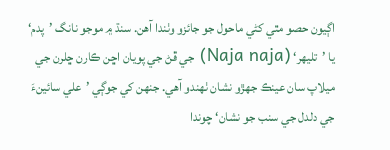اڳيون حصو مٿي کڻي ماحول جو جائزو وٺندا آهن. سنڌ ۾ موجو نانگ ’پدم‘ يا ’تليهر‘ (Naja naja) جي ڦڻ جي پويان اڇن ڪارن ڇلرن جي ميلاپ سان عينڪ جهڙو نشان ٺهندو آهي. جنهن کي جوڳي ’علي سائينءَ جي دلدل جي سنب جو نشان‘ چوندا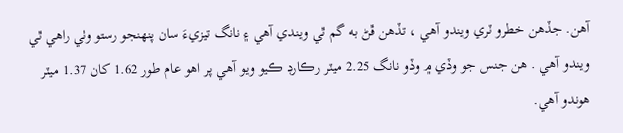آهن. جڏهن خطرو ٽري ويندو آهي ، تڏهن ڦڻ به گم ٿي ويندي آهي ۽ نانگ تيزيءَ سان پنهنجو رستو وٺي راهي ٿي ويندو آهي . هن جنس جو وڏي ۾ وڏو نانگ 2.25 ميٽر رڪارڊ ڪيو ويو آهي پر اهو عام طور 1.62 کان 1.37 ميٽر هوندو آهي.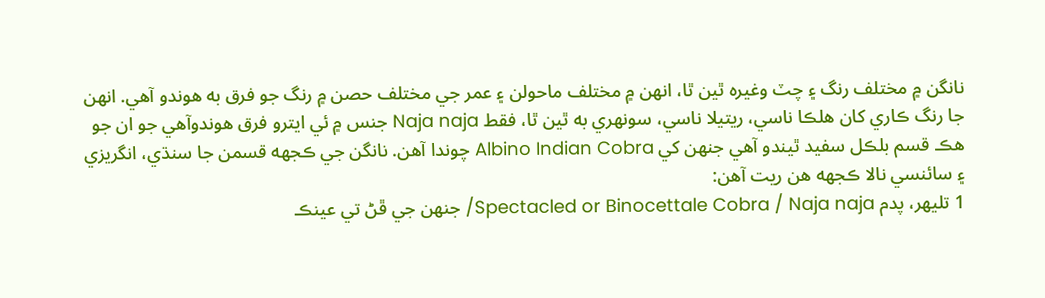نانگن ۾ مختلف رنگ ۽ چٽ وغيره ٿين ٿا، انهن ۾ مختلف ماحولن ۽ عمر جي مختلف حصن ۾ رنگ جو فرق به هوندو آهي. انهن جا رنگ ڪاري کان هلڪا ناسي، ريتيلا ناسي، سونهري به ٿين ٿا، فقط Naja naja جنس ۾ ئي ايترو فرق هوندوآهي جو ان جو هڪ قسم بلڪل سفيد ٿيندو آهي جنهن کي Albino Indian Cobra چوندا آهن. نانگن جي ڪجهه قسمن جا سنڌي، انگريزي ۽ سائنسي نالا ڪجهه هن ريت آهن:
1 تليهر، پدم Spectacled or Binocettale Cobra / Naja naja/ جنهن جي ڦڻ تي عينڪ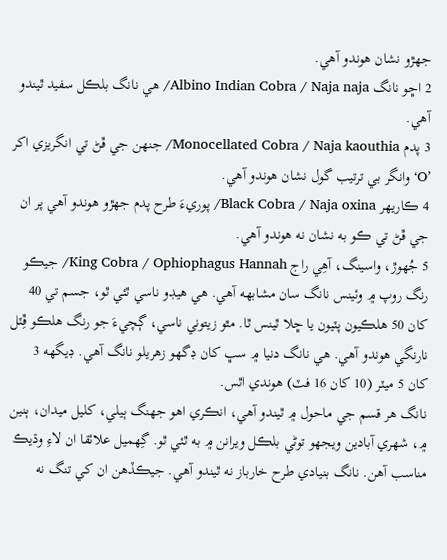جهڙو نشان هوندو آهي.
2 اڇو نانگ Albino Indian Cobra / Naja naja/ هي نانگ بلڪل سفيد ٿيندو آهي.
3 پدم Monocellated Cobra / Naja kaouthia/ جنهن جي ڦڻ تي انگريزي اکر ’O‘ وانگر بي ترتيب گول نشان هوندو آهي.
4 ڪاريهر Black Cobra / Naja oxina/ پوريءَ طرح پدم جهڙو هوندو آهي پر ان جي ڦڻ تي ڪو به نشان نه هوندو آهي.
5 جُهوڙ، واسينگ، آهِي راج King Cobra / Ophiophagus Hannah/ جيڪو رنگ روپ ۾ وئينس نانگ سان مشابهه آهي. هي هيڊو ناسي ٿئي ٿو، جسم تي 40 کان 50 هلڪيون پٽيون يا ڇلا ٿينس ٿا. مٿو زيتوني ناسي، ڳچيءَ جو رنگ هلڪو ڦِٽل نارنگي هوندو آهي. هي نانگ دنيا ۾ سڀ کان ڊگهو زهريلو نانگ آهي. ڊيگهه 3 کان 5 ميٽر (10 کان 16 فٽ) هوندي اٿس.
نانگ هر قسم جي ماحول ۾ ٿيندو آهي، انڪري اهو جهنگ ٻيلي، کليل ميدان، ٻنين ۾، شهري آبادين ويجهو توڻي بلڪل ويرانن ۾ به ٿئي ٿو. گِهميل علائقا ان لاءِ وڌيڪ مناسب آهن. نانگ بنيادي طرح خارباز نه ٿيندو آهي. جيڪڏهن ان کي تنگ نه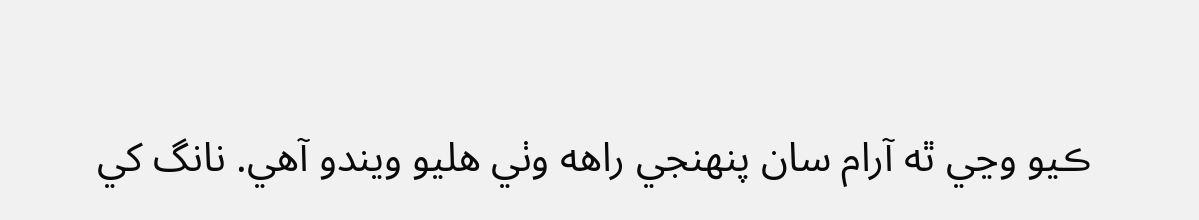ڪيو وڃي ٿه آرام سان پنهنجي راهه وٺي هليو ويندو آهي. نانگ کي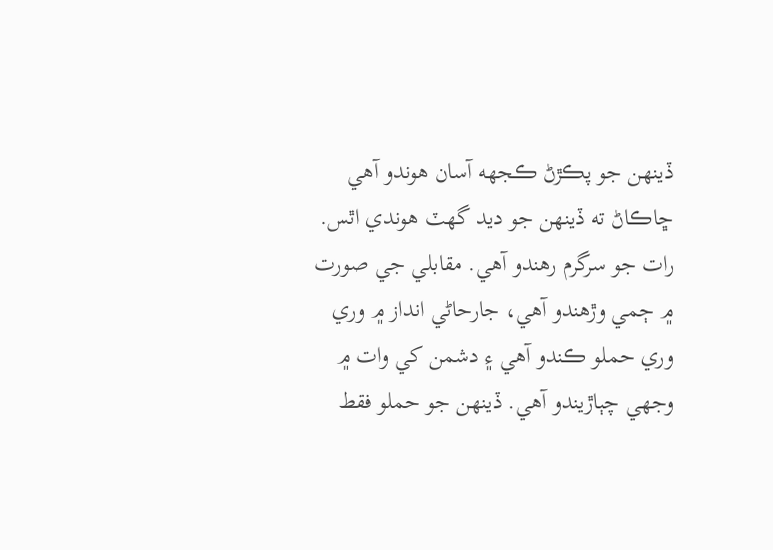ڏينهن جو پڪڙڻ ڪجهه آسان هوندو آهي ڇاڪاڻ ته ڏينهن جو ديد گهٽ هوندي اٿس. رات جو سرگرم رهندو آهي. مقابلي جي صورت ۾ ڄمي وڙهندو آهي، جارحاڻي انداز ۾ وري وري حملو ڪندو آهي ۽ دشمن کي وات ۾ وجهي چٻاڙيندو آهي. ڏينهن جو حملو فقط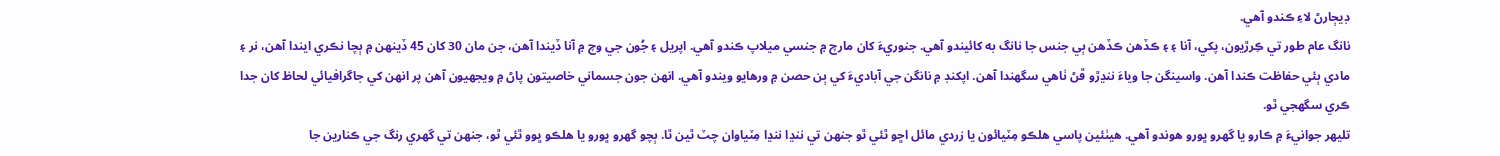ڊيڄارڻ لاءِ ڪندو آهي.
نانگ عام طور تي ڪِرڙيون، پکي، آنا ۽ ۽ ڪڏهن ڪڏهن ٻي جنس جا نانگ به کائيندو آهي. جنوريءَ کان مارچ ۾ جنسي ميلاپ ڪندو آهي. اپريل ۽ جُون جي وچ ۾ آنا ڏيندا آهن، جن مان 30 کان 45 ڏينهن ۾ ٻچا نڪري ايندا آهن، نر ۽ مادي ٻئي حفاظت ڪندا آهن. واسينگن جا وياءَ ننڍڙو ڦڻ ٺاهي سگهندا آهن. اپکنڊ ۾ نانگن جي آباديءَ کي ٻن حصن ۾ ورهايو ويندو آهي. انهن جون جسماني خاصيتون پاڻ ۾ ويجهيون آهن پر انهن کي جاگرافيائي لحاظ کان جدا ڪري سگهجي ٿو.
تليهر جوانيءَ ۾ ڪارو يا گهرو ڀورو هوندو آهي. هيٺئين پاسي هلڪو مِٽيائون يا زردي مائل اڇو ٿئي ٿو جنهن تي ننڍا ننڍا مِٽياوان چٽ ٿين ٿا. ٻچو گهرو ڀورو يا هلڪو ڀوو ٿئي ٿو، جنهن تي گهري رنگ جي ڪنارين جا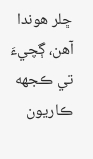ڇلر هوندا آهن، ڳچيءَ تي ڪجهه ڪاريون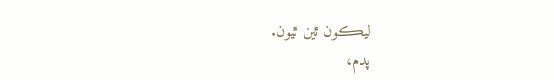ليڪون ٿين ٿيون.
پدم،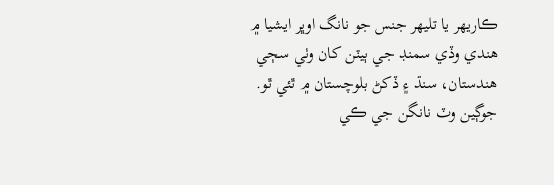ڪاريهر يا تليهر جنس جو نانگ اوڀر ايشيا ۾ هندي وڏي سمنڊ جي ٻيٽن کان وٺي سڄي هندستان، سنڌ ۽ ڏکڻ بلوچستان ۾ ٿئي ٿو. جوڳين وٽ نانگن جي ڪي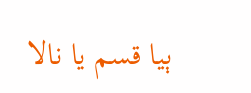ٻيا قسم يا نالا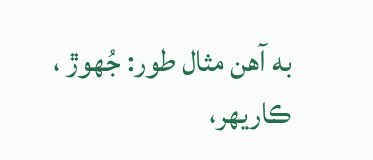به آهن مثال طور: جُهوڙ ، ڪاريهر،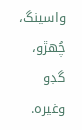واسينگ، چُهڙو، گڊو وغيره.